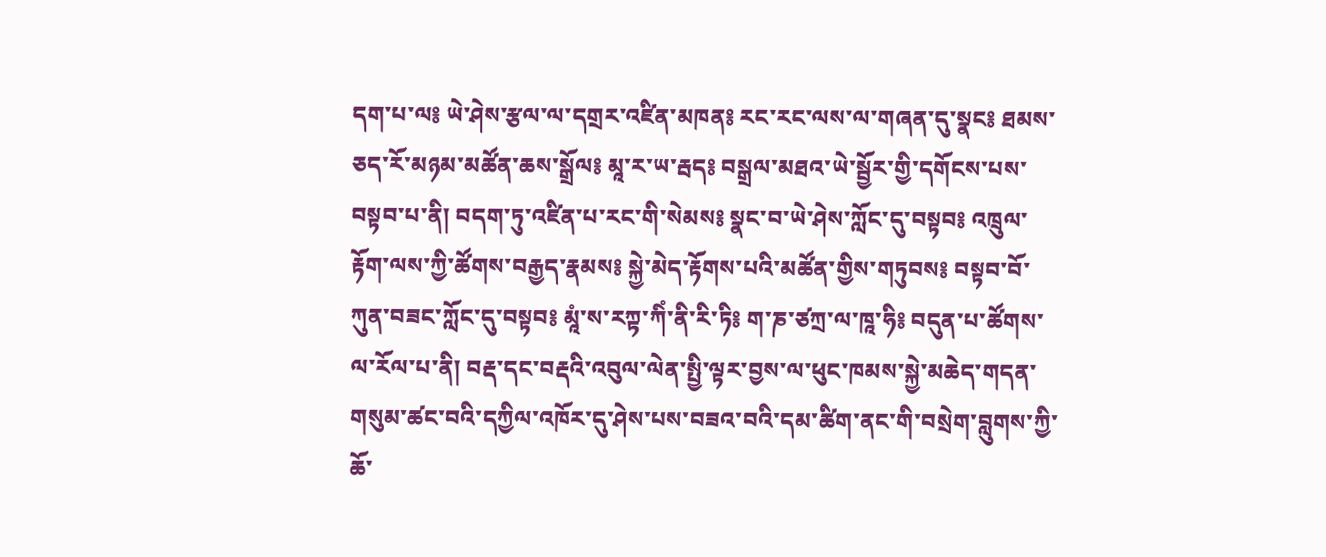དག་པ་ལ༔ ཡེ་ཤེས་རྩལ་ལ་དགྲར་འཛིན་མཁན༔ རང་རང་ལས་ལ་གཞན་དུ་སྣང༔ ཐམས་ཅད་རོ་མཉམ་མཚོན་ཆས་སྒྲོལ༔ མཱ་ར་ཡ་རྦད༔ བསྒྲལ་མཐའ་ཡེ་སྦྱོར་གྱི་དགོངས་པས་བསྟབ་པ་ནི། བདག་ཏུ་འཛིན་པ་རང་གི་སེམས༔ སྣང་བ་ཡེ་ཤེས་ཀློང་དུ་བསྟབ༔ འཁྲུལ་རྟོག་ལས་ཀྱི་ཚོགས་བརྒྱད་རྣམས༔ སྐྱེ་མེད་རྟོགས་པའི་མཚོན་གྱིས་གཏུབས༔ བསྟབ་བོ་ཀུན་བཟང་ཀློང་དུ་བསྟབ༔ མཱཾ་ས་རཀྟ་ཀིཾ་ནི་རི་ཏི༔ ག་ཎ་ཙཀྲ་ལ་ཁཱ་ཧི༔ བདུན་པ་ཚོགས་ལ་རོལ་པ་ནི། བརྡ་དང་བརྡའི་འབུལ་ལེན་སྤྱི་ལྟར་བྱས་ལ་ཕུང་ཁམས་སྐྱེ་མཆེད་གདན་གསུམ་ཚང་བའི་དཀྱིལ་འཁོར་དུ་ཤེས་པས་བཟའ་བའི་དམ་ཚིག་ནང་གི་བསྲེག་བླུགས་ཀྱི་ཆོ་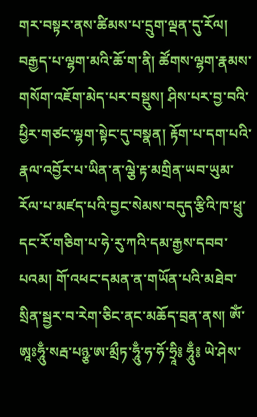གར་བསྟར་ནས་ཚིམས་པ་དྲུག་ལྡན་དུ་རོལ། བརྒྱད་པ་ལྷག་མའི་ཆོ་ག་ནི། ཚོགས་ལྷག་རྣམས་གསོག་འཇོག་མེད་པར་བསྡུས། ཤིས་པར་བྱ་བའི་ཕྱིར་གཙང་ལྷག་སྟེང་དུ་བསྣན། རྟོག་པ་དག་པའི་རྣལ་འབྱོར་པ་ཡིན་ན་ལྕེ་རྟ་མགྲིན་ཡབ་ཡུམ་རོལ་པ་མཛད་པའི་བྱང་སེམས་བདུད་རྩིའི་ཁ་ཕྲུ་དང་རོ་གཅིག་པ་ཧེ་རུ་ཀའི་དམ་རྒྱས་དབབ་པའམ། གོ་འཕང་དམན་ན་གཡོན་པའི་མཐེབ་སྲིན་སྦྱར་བ་རེག་ཅིང་ནང་མཆོད་བྲན་ནས། ཨོཾ་ཨཱཿཧཱུྃ་སརྦ་པཉྩ་ཨ་མྲྀཏ་ཧཱུྃ་ཧ་ཧོ་ཧྲཱི༔ ཧཱུྃ༔ ཡེ་ཤེས་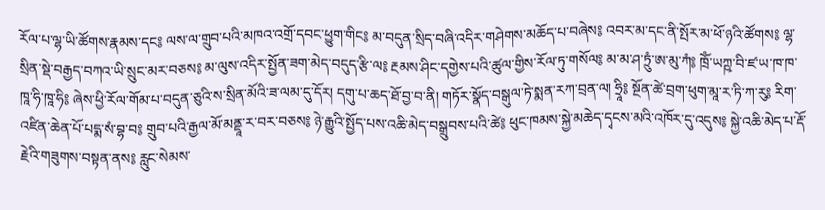རོལ་པ་ལྷ་ཡི་ཚོགས་རྣམས་དང༔ ལས་ལ་གྲུབ་པའི་མཁའ་འགྲོ་དབང་ཕྱུག་གིང༔ མ་བདུན་སྲིད་བཞི་འདིར་གཤེགས་མཆོད་པ་བཞེས༔ འབར་མ་དང་ནི་སྤོར་མ་ཕོ་ཉའི་ཚོགས༔ ལྷ་སྲིན་སྡེ་བརྒྱད་བཀའ་ཡི་སྲུང་མར་བཅས༔ མ་ལུས་འདིར་སྤྱོན་ཟག་མེད་བདུད་རྩི་ལ༔ རྔམས་ཤིང་དགྱེས་པའི་ཚུལ་གྱིས་རོལ་ཏུ་གསོལ༔ མ་མ་ཤ་ཏྲུཾ་ཨ་མུ་ཀཾ༔ ཁྲོཾ་ཡཀྵ་བི་ཛ་ཡ་ཁ་ཁ་ཁཱ་ཧི་ཁཱ་ཧི༔ ཞེས་ཕྱི་རོལ་གོམ་པ་བདུན་ཅུའི་ས་སྲིན་མོའི་ཟ་ལམ་དུ་དོར། དགུ་པ་ཆད་ཐོ་བྱ་བ་ནི། གཏོར་སྣོད་བསྒུལ་ཏེ་སྨན་རཀ་བྲན་ལ། ཧྲཱི༔ སྔོན་ཚེ་བྲག་ཕུག་མཱ་ར་ཏི་ཀ་རུ༔ རིག་འཛིན་ཆེན་པོ་པདྨ་སཾ་བྷ་བ༔ གྲུབ་པའི་རྒྱལ་མོ་མནྡཱ་ར་བར་བཅས༔ ཉེ་རྒྱུའི་སྤྱོད་པས་འཆི་མེད་བསྒྲུབས་པའི་ཚེ༔ ཕུང་ཁམས་སྐྱེ་མཆེད་དྭངས་མའི་འཁོར་དུ་འདུས༔ སྐྱེ་འཆི་མེད་པ་རྡོ་རྗེའི་གཟུགས་བསྟན་ནས༔ རླུང་སེམས་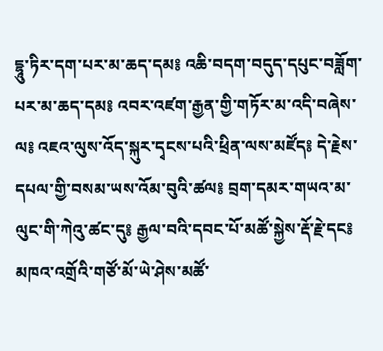དྷཱུ་ཏིར་དག་པར་མ་ཆད་དམ༔ འཆི་བདག་བདུད་དཔུང་བཟློག་པར་མ་ཆད་དམ༔ འབར་འཛག་རྒྱན་གྱི་གཏོར་མ་འདི་བཞེས་ལ༔ འཇའ་ལུས་འོད་སྐུར་དྭངས་པའི་ཕྲིན་ལས་མཛོད༔ དེ་རྗེས་དཔལ་གྱི་བསམ་ཡས་འོམ་བུའི་ཚལ༔ བྲག་དམར་གཡའ་མ་ལུང་གི་ཀེའུ་ཚང་དུ༔ རྒྱལ་བའི་དབང་པོ་མཚོ་སྐྱེས་རྡོ་རྗེ་དང༔ མཁའ་འགྲོའི་གཙོ་མོ་ཡེ་ཤེས་མཚོ་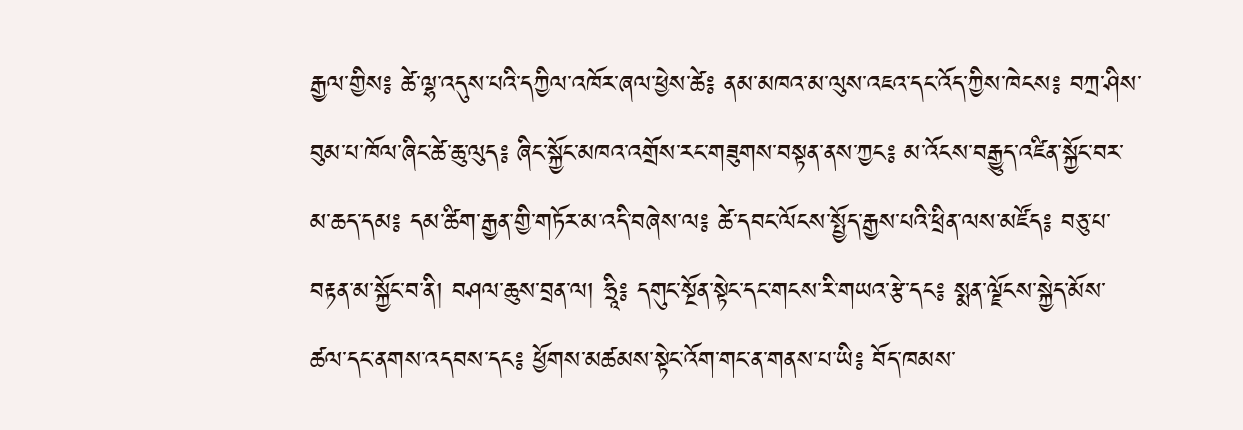རྒྱལ་གྱིས༔ ཚེ་ལྷ་འདུས་པའི་དཀྱིལ་འཁོར་ཞལ་ཕྱེས་ཚེ༔ ནམ་མཁའ་མ་ལུས་འཇའ་དང་འོད་ཀྱིས་ཁེངས༔ བཀྲ་ཤིས་བུམ་པ་ཁོལ་ཞིང་ཚེ་ཆུ་ལུད༔ ཞིང་སྐྱོང་མཁའ་འགྲོས་རང་གཟུགས་བསྟན་ནས་ཀྱང༔ མ་འོངས་བརྒྱུད་འཛིན་སྐྱོང་བར་མ་ཆད་དམ༔ དམ་ཚིག་རྒྱན་གྱི་གཏོར་མ་འདི་བཞེས་ལ༔ ཚེ་དབང་ལོངས་སྤྱོད་རྒྱས་པའི་ཕྲིན་ལས་མཛོད༔ བཅུ་པ་བརྟན་མ་སྐྱོང་བ་ནི། བཤལ་ཆུས་བྲན་ལ། ཧྲཱི༔ དགུང་སྔོན་སྟེང་དང་གངས་རི་གཡའ་རྩེ་དང༔ སྨན་ལྗོངས་སྐྱེད་མོས་ཚལ་དང་ནགས་འདབས་དང༔ ཕྱོགས་མཚམས་སྟེང་འོག་གང་ན་གནས་པ་ཡི༔ བོད་ཁམས་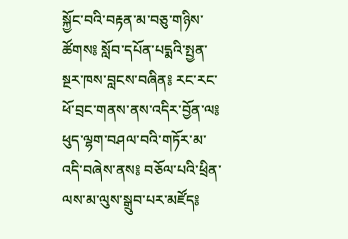སྐྱོང་བའི་བརྟན་མ་བཅུ་གཉིས་ཚོགས༔ སློབ་དཔོན་པདྨའི་སྤྱན་སྔར་ཁས་བླངས་བཞིན༔ རང་རང་ཕོ་བྲང་གནས་ནས་འདིར་བྱོན་ལ༔ ཕུད་ལྷག་བཤལ་བའི་གཏོར་མ་འདི་བཞེས་ནས༔ བཅོལ་པའི་ཕྲིན་ལས་མ་ལུས་སྒྲུབ་པར་མཛོད༔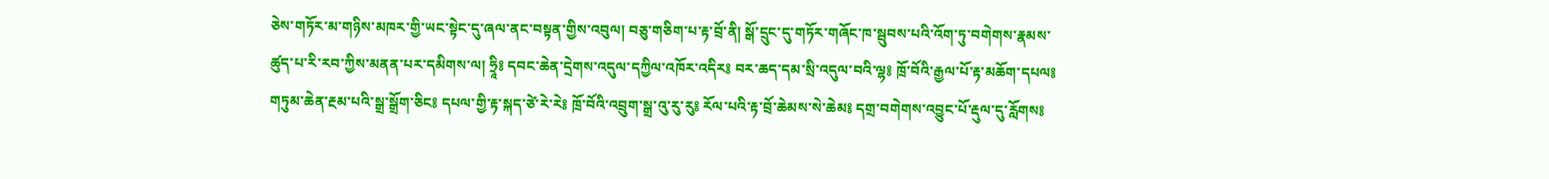ཅེས་གཏོར་མ་གཉིས་མཁར་གྱི་ཡང་སྟེང་དུ་ཞལ་ནང་བསྟན་གྱིས་འབུལ། བཅུ་གཅིག་པ་རྟ་བྲོ་ནི། སྒོ་དྲུང་དུ་གཏོར་གཞོང་ཁ་སྦུབས་པའི་འོག་ཏུ་བགེགས་རྣམས་ཚུད་པ་རི་རབ་ཀྱིས་མནན་པར་དམིགས་ལ། ཧྲཱི༔ དབང་ཆེན་དྲེགས་འདུལ་དཀྱིལ་འཁོར་འདིར༔ བར་ཆད་དམ་སྲི་འདུལ་བའི་ལྷ༔ ཁྲོ་བོའི་རྒྱལ་པོ་རྟ་མཆོག་དཔལ༔ གཏུམ་ཆེན་རྔམ་པའི་སྒྲ་སྒྲོག་ཅིང༔ དཔལ་གྱི་རྟ་སྐད་ཙེ་རེ་རེ༔ ཁྲོ་བོའི་འབྲུག་སྒྲ་འུ་རུ་རུ༔ རོལ་པའི་རྟ་བྲོ་ཆེམས་སེ་ཆེམ༔ དགྲ་བགེགས་འབྱུང་པོ་རྡུལ་དུ་རློགས༔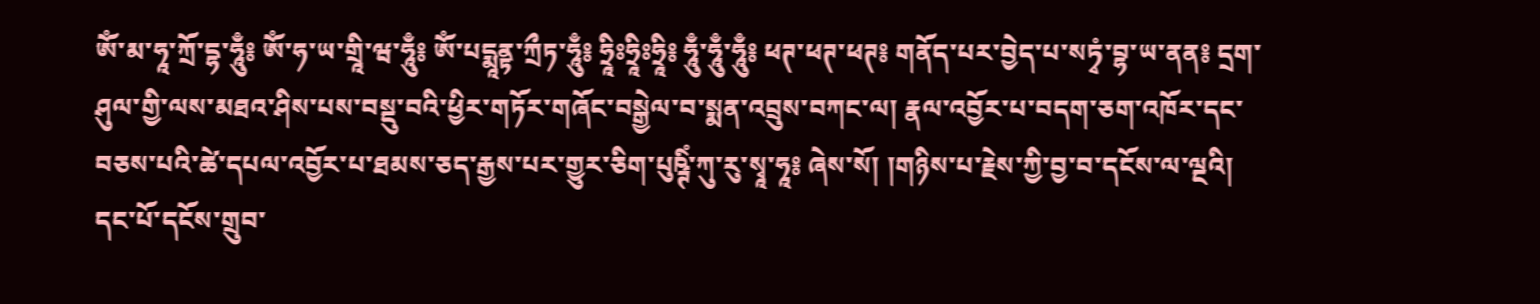ཨོཾ་མ་ཧཱ་ཀྲོ་དྷ་ཧཱུྃ༔ ཨོཾ་ཧ་ཡ་གྲཱི་ཝ་ཧཱུྃ༔ ཨོཾ་པདྨཱནྟ་ཀྲྀཏ་ཧཱུྃ༔ ཧྲཱིཿཧྲཱིཿཧྲཱི༔ ཧཱུྃ་ཧཱུྃ་ཧཱུྃ༔ ཕཊ་ཕཊ་ཕཊ༔ གནོད་པར་བྱེད་པ་སཏྭཾ་བྷ་ཡ་ནན༔ དྲག་ཤུལ་གྱི་ལས་མཐའ་ཤིས་པས་བསྡུ་བའི་ཕྱིར་གཏོར་གཞོང་བསྒྱེལ་བ་སྨན་འབྲུས་བཀང་ལ། རྣལ་འབྱོར་པ་བདག་ཅག་འཁོར་དང་བཅས་པའི་ཚེ་དཔལ་འབྱོར་པ་ཐམས་ཅད་རྒྱས་པར་གྱུར་ཅིག་པུཥྚིཾ་ཀུ་རུ་སྭཱ་ཧཱ༔ ཞེས་སོ། །གཉིས་པ་རྗེས་ཀྱི་བྱ་བ་དངོས་ལ་ལྔའི། དང་པོ་དངོས་གྲུབ་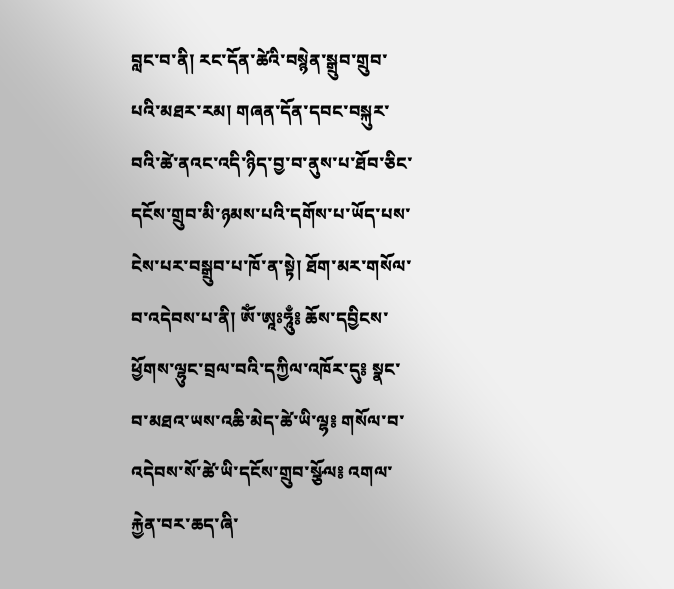བླང་བ་ནི། རང་དོན་ཚེའི་བསྙེན་སྒྲུབ་གྲུབ་པའི་མཐར་རམ། གཞན་དོན་དབང་བསྐུར་བའི་ཚེ་ནའང་འདི་ཉིད་བྱ་བ་ནུས་པ་ཐོབ་ཅིང་དངོས་གྲུབ་མི་ཉམས་པའི་དགོས་པ་ཡོད་པས་ངེས་པར་བསྒྲུབ་པ་ཁོ་ན་སྟེ། ཐོག་མར་གསོལ་བ་འདེབས་པ་ནི། ཨོཾ་ཨཱཿཧཱུྃ༔ ཆོས་དབྱིངས་ཕྱོགས་ལྷུང་བྲལ་བའི་དཀྱིལ་འཁོར་དུ༔ སྣང་བ་མཐའ་ཡས་འཆི་མེད་ཚེ་ཡི་ལྷ༔ གསོལ་བ་འདེབས་སོ་ཚེ་ཡི་དངོས་གྲུབ་སྩོལ༔ འགལ་རྐྱེན་བར་ཆད་ཞི་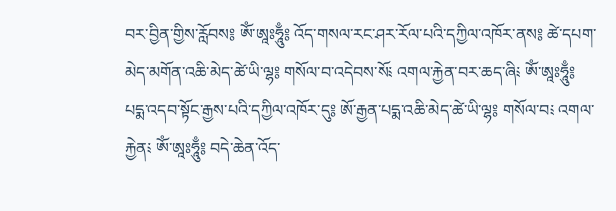བར་བྱིན་གྱིས་རློབས༔ ཨོཾ་ཨཱཿཧཱུྃ༔ འོད་གསལ་རང་ཤར་རོལ་པའི་དཀྱིལ་འཁོར་ནས༔ ཚེ་དཔག་མེད་མགོན་འཆི་མེད་ཚེ་ཡི་ལྷ༔ གསོལ་བ་འདེབས་སོ༴ འགལ་རྐྱེན་བར་ཆད་ཞི༴ ཨོཾ་ཨཱཿཧཱུྃ༔ པདྨ་འདབ་སྟོང་རྒྱས་པའི་དཀྱིལ་འཁོར་དུ༔ ཨོ་རྒྱན་པདྨ་འཆི་མེད་ཚེ་ཡི་ལྷ༔ གསོལ་བ༴ འགལ་རྐྱེན༴ ཨོཾ་ཨཱཿཧཱུྃ༔ བདེ་ཆེན་འོད་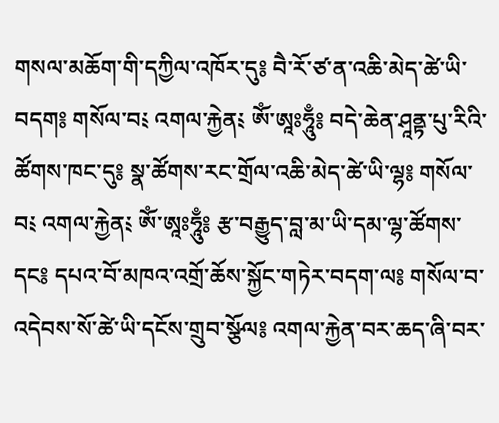གསལ་མཆོག་གི་དཀྱིལ་འཁོར་དུ༔ བཻ་རོ་ཙ་ན་འཆི་མེད་ཚེ་ཡི་བདག༔ གསོལ་བ༴ འགལ་རྐྱེན༴ ཨོཾ་ཨཱཿཧཱུྃ༔ བདེ་ཆེན་ཤཱནྟ་པུ་རིའི་ཚོགས་ཁང་དུ༔ སྣ་ཚོགས་རང་གྲོལ་འཆི་མེད་ཚེ་ཡི་ལྷ༔ གསོལ་བ༴ འགལ་རྐྱེན༴ ཨོཾ་ཨཱཿཧཱུྃ༔ རྩ་བརྒྱུད་བླ་མ་ཡི་དམ་ལྷ་ཚོགས་དང༔ དཔའ་བོ་མཁའ་འགྲོ་ཆོས་སྐྱོང་གཏེར་བདག་ལ༔ གསོལ་བ་འདེབས་སོ་ཚེ་ཡི་དངོས་གྲུབ་སྩོལ༔ འགལ་རྐྱེན་བར་ཆད་ཞི་བར་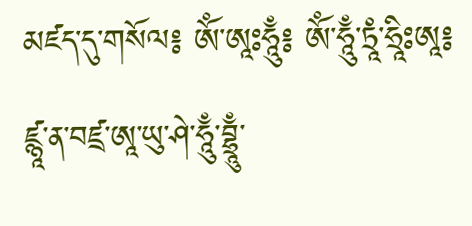མཛད་དུ་གསོལ༔ ཨོཾ་ཨཱཿཧཱུྃ༔ ཨོཾ་ཧཱུྃ་ཏྲཱཾ་ཧྲཱིཿཨཱ༔ ཛྙཱ་ན་བཛྲ་ཨཱ་ཡུ་ཤེ་ཧཱུྃ་བྷྲཱུྃ་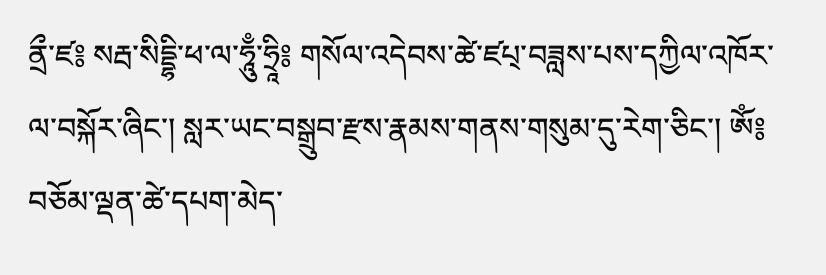ནྲྀ་ཛ༔ སརྦ་སིདྡྷི་ཕ་ལ་ཧཱུྃ་ཧྲཱི༔ གསོལ་འདེབས་ཚེ་ཛཔ྄་བཟླས་པས་དཀྱིལ་འཁོར་ལ་བསྐོར་ཞིང་། སླར་ཡང་བསྒྲུབ་རྫས་རྣམས་གནས་གསུམ་དུ་རེག་ཅིང་། ཨོཾ༔ བཅོམ་ལྡན་ཚེ་དཔག་མེད་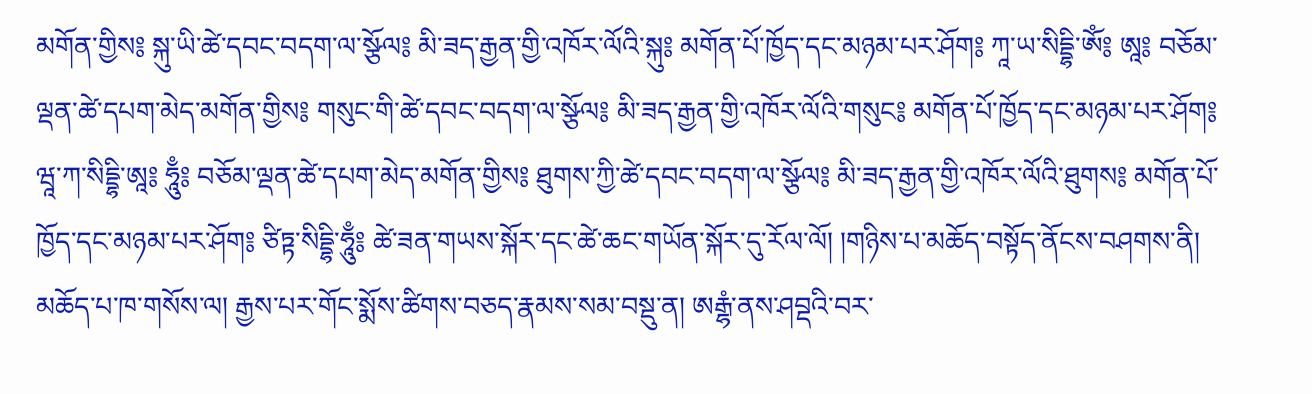མགོན་གྱིས༔ སྐུ་ཡི་ཚེ་དབང་བདག་ལ་སྩོལ༔ མི་ཟད་རྒྱན་གྱི་འཁོར་ལོའི་སྐུ༔ མགོན་པོ་ཁྱོད་དང་མཉམ་པར་ཤོག༔ ཀཱ་ཡ་སིདྡྷི་ཨོཾ༔ ཨཱ༔ བཅོམ་ལྡན་ཚེ་དཔག་མེད་མགོན་གྱིས༔ གསུང་གི་ཚེ་དབང་བདག་ལ་སྩོལ༔ མི་ཟད་རྒྱན་གྱི་འཁོར་ལོའི་གསུང༔ མགོན་པོ་ཁྱོད་དང་མཉམ་པར་ཤོག༔ ཝཱ་ཀ་སིདྡྷི་ཨཱ༔ ཧཱུྃ༔ བཅོམ་ལྡན་ཚེ་དཔག་མེད་མགོན་གྱིས༔ ཐུགས་ཀྱི་ཚེ་དབང་བདག་ལ་སྩོལ༔ མི་ཟད་རྒྱན་གྱི་འཁོར་ལོའི་ཐུགས༔ མགོན་པོ་ཁྱོད་དང་མཉམ་པར་ཤོག༔ ཙིཏྟ་སིདྡྷི་ཧཱུྃ༔ ཚེ་ཟན་གཡས་སྐོར་དང་ཚེ་ཆང་གཡོན་སྐོར་དུ་རོལ་ལོ། །གཉིས་པ་མཆོད་བསྟོད་ནོངས་བཤགས་ནི། མཆོད་པ་ཁ་གསོས་ལ། རྒྱས་པར་གོང་སྨོས་ཚིགས་བཅད་རྣམས་སམ་བསྡུ་ན། ཨརྒྷཾ་ནས་ཤབྡའི་བར་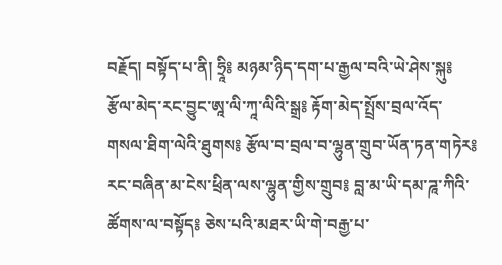བརྗོད། བསྟོད་པ་ནི། ཧྲཱི༔ མཉམ་ཉིད་དག་པ་རྒྱལ་བའི་ཡེ་ཤེས་སྐུ༔ རྩོལ་མེད་རང་བྱུང་ཨཱ་ལི་ཀཱ་ལིའི་སྒྲ༔ རྟོག་མེད་སྤྲོས་བྲལ་འོད་གསལ་ཐིག་ལེའི་ཐུགས༔ རྩོལ་བ་བྲལ་བ་ལྷུན་གྲུབ་ཡོན་ཏན་གཏེར༔ རང་བཞིན་མ་ངེས་ཕྲིན་ལས་ལྷུན་གྱིས་གྲུབ༔ བླ་མ་ཡི་དམ་ཌཱ་ཀིའི་ཚོགས་ལ་བསྟོད༔ ཅེས་པའི་མཐར་ཡི་གེ་བརྒྱ་པ་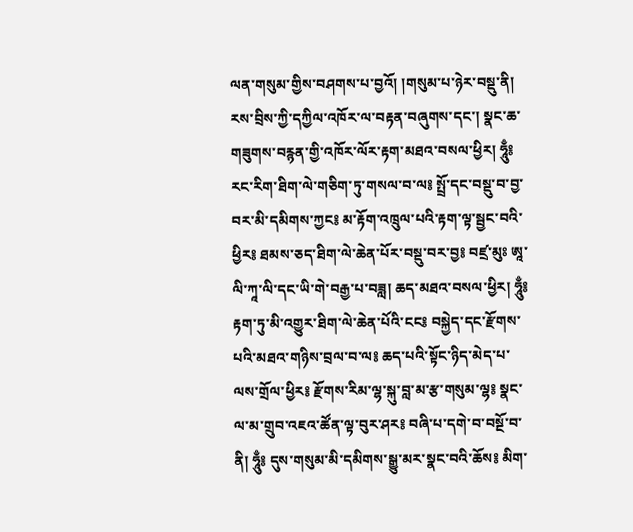ལན་གསུམ་གྱིས་བཤགས་པ་བྱའོ། །གསུམ་པ་ཉེར་བསྡུ་ནི། རས་བྲིས་ཀྱི་དཀྱིལ་འཁོར་ལ་བརྟན་བཞུགས་དང་། སྣང་ཆ་གཟུགས་བརྙན་གྱི་འཁོར་ལོར་རྟག་མཐའ་བསལ་ཕྱིར། ཧཱུྃ༔ རང་རིག་ཐིག་ལེ་གཅིག་ཏུ་གསལ་བ་ལ༔ སྤྲོ་དང་བསྡུ་བ་བྱ་བར་མི་དམིགས་ཀྱང༔ མ་རྟོག་འཁྲུལ་པའི་རྟག་ལྟ་སྦྱང་བའི་ཕྱིར༔ ཐམས་ཅད་ཐིག་ལེ་ཆེན་པོར་བསྡུ་བར་བྱ༔ བཛྲ་མུཿ ཨཱ་ལི་ཀཱ་ལི་དང་ཡི་གེ་བརྒྱ་པ་བཟླ། ཆད་མཐའ་བསལ་ཕྱིར། ཧཱུྃ༔ རྟག་ཏུ་མི་འགྱུར་ཐིག་ལེ་ཆེན་པོའི་ངང༔ བསྐྱེད་དང་རྫོགས་པའི་མཐའ་གཉིས་བྲལ་བ་ལ༔ ཆད་པའི་སྟོང་ཉིད་མེད་པ་ལས་གྲོལ་ཕྱིར༔ རྫོགས་རིམ་ལྷ་སྐུ་བླ་མ་རྩ་གསུམ་ལྷ༔ སྣང་ལ་མ་གྲུབ་འཇའ་ཚོན་ལྟ་བུར་ཤར༔ བཞི་པ་དགེ་བ་བསྔོ་བ་ནི། ཧཱུྃ༔ དུས་གསུམ་མི་དམིགས་སྒྱུ་མར་སྣང་བའི་ཆོས༔ མིག་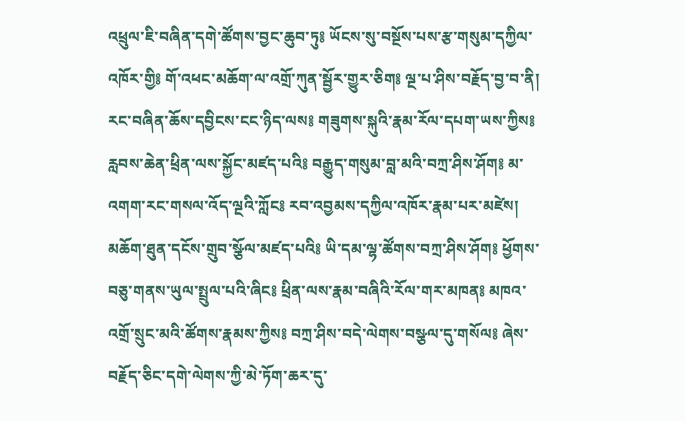འཕྲུལ་ཇི་བཞིན་དགེ་ཚོགས་བྱང་ཆུབ་ཏུ༔ ཡོངས་སུ་བསྔོས་པས་རྩ་གསུམ་དཀྱིལ་འཁོར་གྱི༔ གོ་འཕང་མཆོག་ལ་འགྲོ་ཀུན་སྦྱོར་གྱུར་ཅིག༔ ལྔ་པ་ཤིས་བརྗོད་བྱ་བ་ནི། རང་བཞིན་ཆོས་དབྱིངས་ངང་ཉིད་ལས༔ གཟུགས་སྐུའི་རྣམ་རོལ་དཔག་ཡས་ཀྱིས༔ རླབས་ཆེན་ཕྲིན་ལས་སྐྱོང་མཛད་པའི༔ བརྒྱུད་གསུམ་བླ་མའི་བཀྲ་ཤིས་ཤོག༔ མ་འགག་རང་གསལ་འོད་ལྔའི་ཀློང༔ རབ་འབྱམས་དཀྱིལ་འཁོར་རྣམ་པར་མཛེས། མཆོག་ཐུན་དངོས་གྲུབ་སྩོལ་མཛད་པའི༔ ཡི་དམ་ལྷ་ཚོགས་བཀྲ་ཤིས་ཤོག༔ ཕྱོགས་བཅུ་གནས་ཡུལ་སྤྲུལ་པའི་ཞིང༔ ཕྲིན་ལས་རྣམ་བཞིའི་རོལ་གར་མཁན༔ མཁའ་འགྲོ་སྲུང་མའི་ཚོགས་རྣམས་ཀྱིས༔ བཀྲ་ཤིས་བདེ་ལེགས་བསྩལ་དུ་གསོལ༔ ཞེས་བརྗོད་ཅིང་དགེ་ལེགས་ཀྱི་མེ་ཏོག་ཆར་དུ་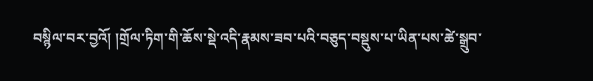བསྙིལ་བར་བྱའོ། །གྲོལ་ཏིག་གི་ཆོས་སྡེ་འདི་རྣམས་ཟབ་པའི་བཅུད་བསྡུས་པ་ཡིན་པས་ཚེ་སྒྲུབ་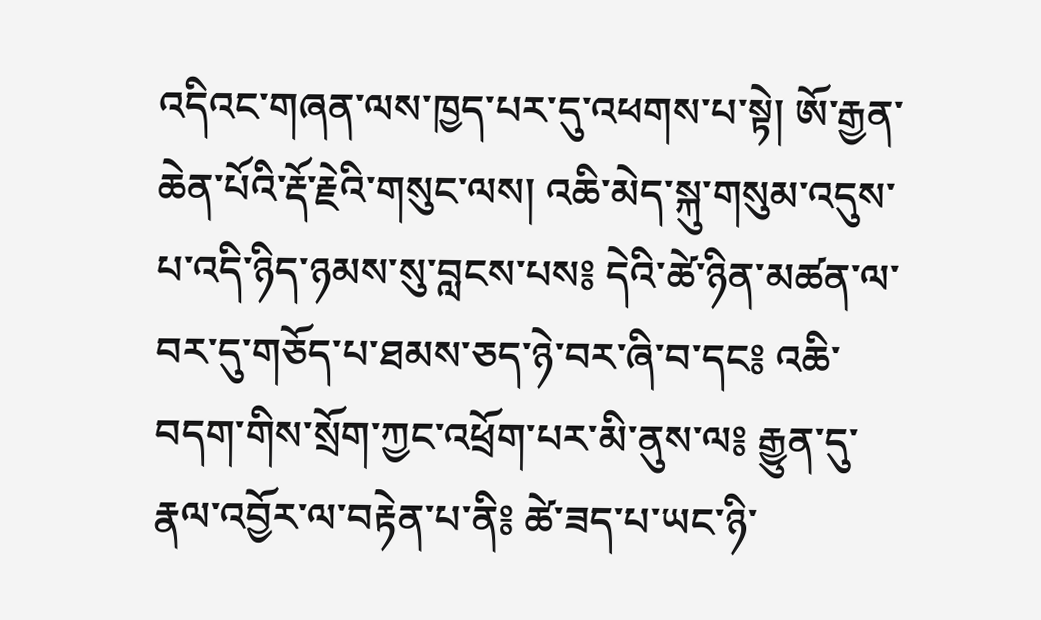འདིའང་གཞན་ལས་ཁྱད་པར་དུ་འཕགས་པ་སྟེ། ཨོ་རྒྱན་ཆེན་པོའི་རྡོ་རྗེའི་གསུང་ལས། འཆི་མེད་སྐུ་གསུམ་འདུས་པ་འདི་ཉིད་ཉམས་སུ་བླངས་པས༔ དེའི་ཚེ་ཉིན་མཚན་ལ་བར་དུ་གཅོད་པ་ཐམས་ཅད་ཉེ་བར་ཞི་བ་དང༔ འཆི་བདག་གིས་སྲོག་ཀྱང་འཕྲོག་པར་མི་ནུས་ལ༔ རྒྱུན་དུ་རྣལ་འབྱོར་ལ་བརྟེན་པ་ནི༔ ཚེ་ཟད་པ་ཡང་ཉི་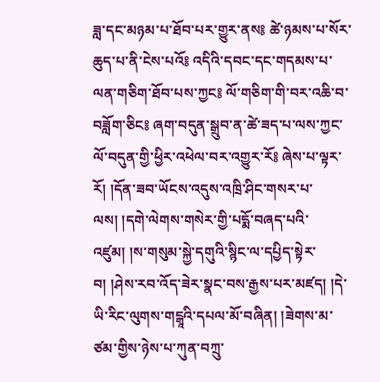ཟླ་དང་མཉམ་པ་ཐོབ་པར་གྱུར་ནས༔ ཚེ་ཉམས་པ་སོར་ཆུད་པ་ནི་ངེས་པའོ༔ འདིའི་དབང་དང་གདམས་པ་ལན་གཅིག་ཐོབ་པས་ཀྱང༔ ལོ་གཅིག་གི་བར་འཆི་བ་བཟློག་ཅིང༔ ཞག་བདུན་སྒྲུབ་ན་ཚེ་ཟད་པ་ལས་ཀྱང་ལོ་བདུན་གྱི་ཕྱིར་འཕེལ་བར་འགྱུར་རོ༔ ཞེས་པ་ལྟར་རོ། །དོན་ཟབ་ཡོངས་འདུས་འཁྲི་ཤིང་གསར་པ་ལས། །དགེ་ལེགས་གསེར་གྱི་པདྨོ་བཞད་པའི་འཛུམ། །ས་གསུམ་སྐྱེ་དགུའི་སྙིང་ལ་དཔྱིད་སྟེར་བ། །ཤེས་རབ་འོད་ཟེར་སྣང་བས་རྒྱས་པར་མཛད། །དེ་ཡི་རིང་ལུགས་གངྒཱའི་དཔལ་མོ་བཞིན། །ཟེགས་མ་ཙམ་གྱིས་ཉེས་པ་ཀུན་བཀྲུ་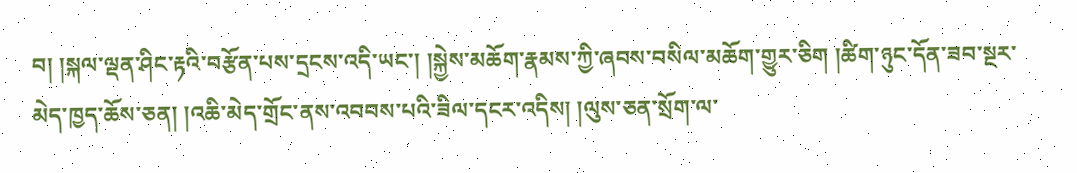བ། །སྐལ་ལྡན་ཤིང་རྟའི་བརྩོན་པས་དྲངས་འདི་ཡང་། །སྐྱེས་མཆོག་རྣམས་ཀྱི་ཞབས་བསིལ་མཆོག་གྱུར་ཅིག །ཚིག་ཉུང་དོན་ཟབ་སྔར་མེད་ཁྱད་ཆོས་ཅན། །འཆི་མེད་གྲོང་ནས་འབབས་པའི་ཟིལ་དངར་འདིས། །ལུས་ཅན་སྲོག་ལ་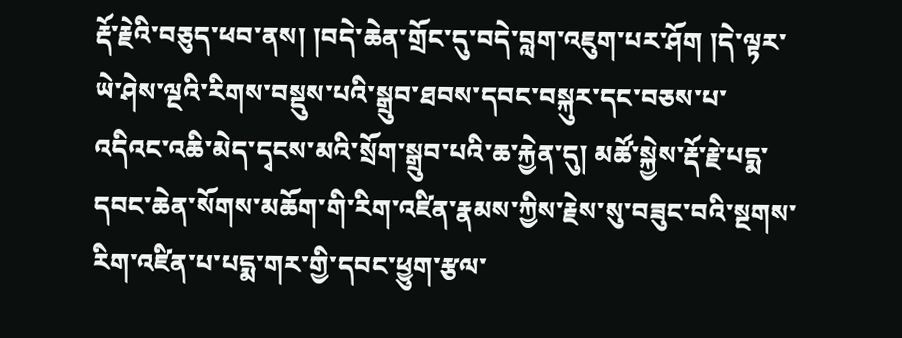རྡོ་རྗེའི་བཅུད་ཕབ་ནས། །བདེ་ཆེན་གྲོང་དུ་བདེ་བླག་འཇུག་པར་ཤོག །དེ་ལྟར་ཡེ་ཤེས་ལྔའི་རིགས་བསྡུས་པའི་སྒྲུབ་ཐབས་དབང་བསྐུར་དང་བཅས་པ་འདིའང་འཆི་མེད་དྭངས་མའི་སྲོག་སྒྲུབ་པའི་ཆ་རྐྱེན་དུ། མཚོ་སྐྱེས་རྡོ་རྗེ་པདྨ་དབང་ཆེན་སོགས་མཆོག་གི་རིག་འཛིན་རྣམས་ཀྱིས་རྗེས་སུ་བཟུང་བའི་སྔགས་རིག་འཛིན་པ་པདྨ་གར་གྱི་དབང་ཕྱུག་རྩལ་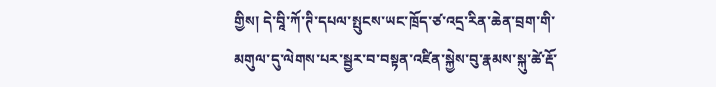གྱིས། དེ་བཱི་ཀོ་ཊི་དཔལ་སྤུངས་ཡང་ཁྲོད་ཙ་འདྲ་རིན་ཆེན་བྲག་གི་མགུལ་དུ་ལེགས་པར་སྦྱར་བ་བསྟན་འཛིན་སྐྱེས་བུ་རྣམས་སྐུ་ཚེ་རྡོ་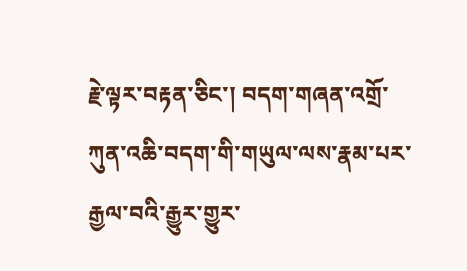རྗེ་ལྟར་བརྟན་ཅིང་། བདག་གཞན་འགྲོ་ཀུན་འཆི་བདག་གི་གཡུལ་ལས་རྣམ་པར་རྒྱལ་བའི་རྒྱུར་གྱུར་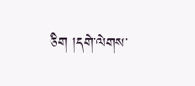ཅིག །དགེ་ལེགས་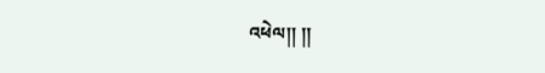འཕེལ།། །།